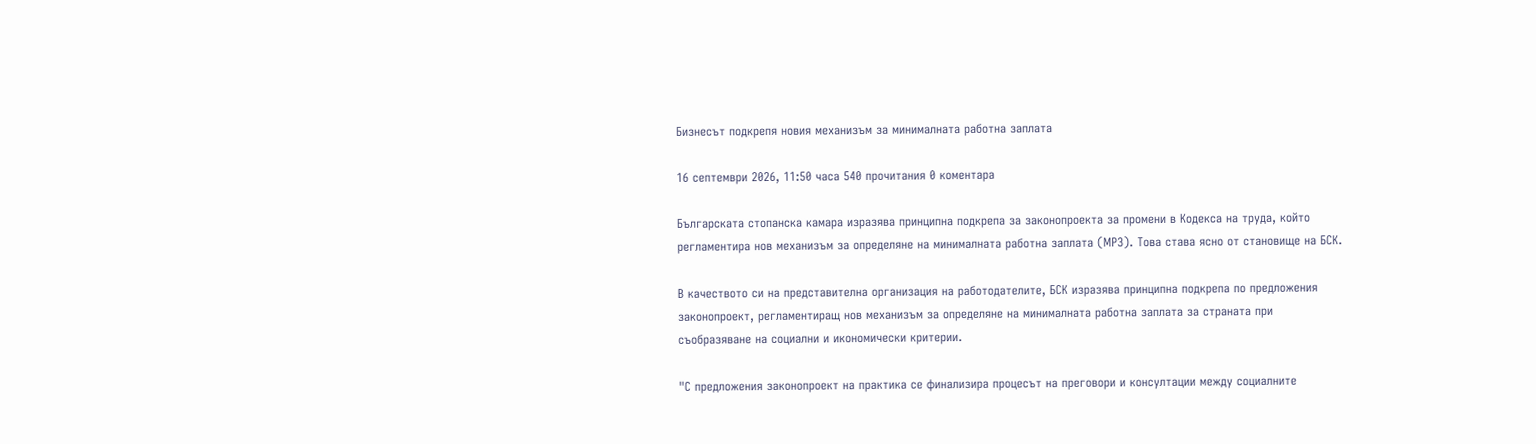Бизнесът подкрепя новия механизъм за минималната работна заплата

16 септември 2026, 11:50 часа 540 прочитания 0 коментара

Българската стопанска камара изразява принципна подкрепа за законопроекта за промени в Кодекса на труда, който регламентира нов механизъм за определяне на минималната работна заплата (МРЗ). Това става ясно от становище на БСК.

В качеството си на представителна организация на работодателите, БСК изразява принципна подкрепа по предложения законопроект, регламентиращ нов механизъм за определяне на минималната работна заплата за страната при съобразяване на социални и икономически критерии.

"С предложения законопроект на практика се финализира процесът на преговори и консултации между социалните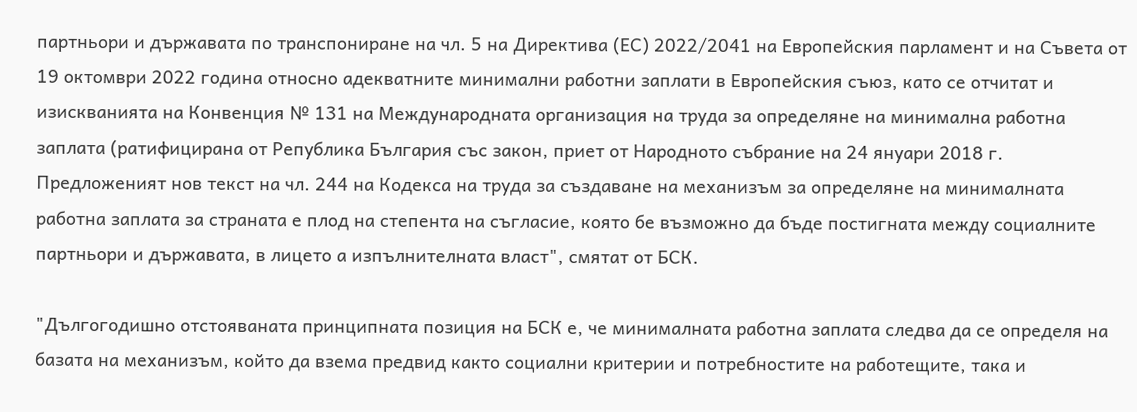партньори и държавата по транспониране на чл. 5 на Директива (ЕС) 2022/2041 на Европейския парламент и на Съвета от 19 октомври 2022 година относно адекватните минимални работни заплати в Европейския съюз, като се отчитат и изискванията на Конвенция № 131 на Международната организация на труда за определяне на минимална работна заплата (ратифицирана от Република България със закон, приет от Народното събрание на 24 януари 2018 г. Предложеният нов текст на чл. 244 на Кодекса на труда за създаване на механизъм за определяне на минималната работна заплата за страната е плод на степента на съгласие, която бе възможно да бъде постигната между социалните партньори и държавата, в лицето а изпълнителната власт", смятат от БСК.

"Дългогодишно отстояваната принципната позиция на БСК е, че минималната работна заплата следва да се определя на базата на механизъм, който да взема предвид както социални критерии и потребностите на работещите, така и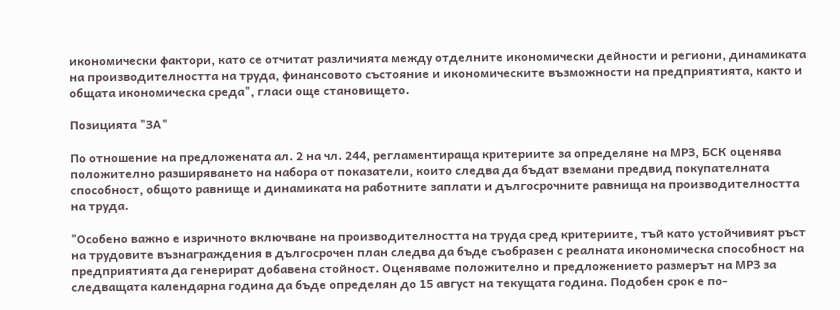икономически фактори, като се отчитат различията между отделните икономически дейности и региони, динамиката на производителността на труда, финансовото състояние и икономическите възможности на предприятията, както и общата икономическа среда", гласи още становището.

Позицията "ЗА"

По отношение на предложената ал. 2 на чл. 244, регламентираща критериите за определяне на МРЗ, БСК оценява положително разширяването на набора от показатели, които следва да бъдат вземани предвид покупателната способност, общото равнище и динамиката на работните заплати и дългосрочните равнища на производителността на труда.

"Особено важно е изричното включване на производителността на труда сред критериите, тъй като устойчивият ръст на трудовите възнаграждения в дългосрочен план следва да бъде съобразен с реалната икономическа способност на предприятията да генерират добавена стойност. Оценяваме положително и предложението размерът на МРЗ за следващата календарна година да бъде определян до 15 август на текущата година. Подобен срок е по-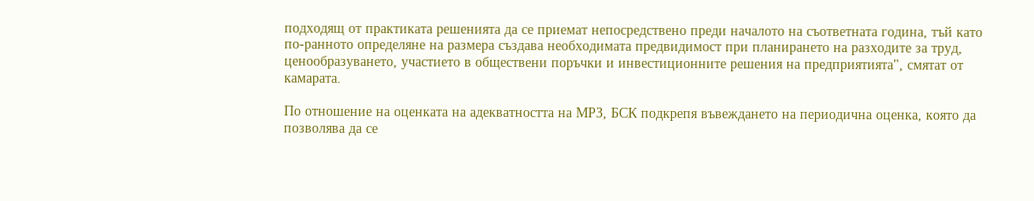подходящ от практиката решенията да се приемат непосредствено преди началото на съответната година, тъй като по-ранното определяне на размера създава необходимата предвидимост при планирането на разходите за труд, ценообразуването, участието в обществени поръчки и инвестиционните решения на предприятията", смятат от камарата.

По отношение на оценката на адекватността на МРЗ, БСК подкрепя въвеждането на периодична оценка, която да позволява да се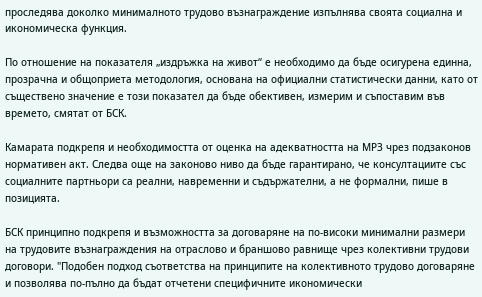проследява доколко минималното трудово възнаграждение изпълнява своята социална и икономическа функция.

По отношение на показателя „издръжка на живот“ е необходимо да бъде осигурена единна, прозрачна и общоприета методология, основана на официални статистически данни, като от съществено значение е този показател да бъде обективен, измерим и съпоставим във времето, смятат от БСК.

Камарата подкрепя и необходимостта от оценка на адекватността на МРЗ чрез подзаконов нормативен акт. Следва още на законово ниво да бъде гарантирано, че консултациите със социалните партньори са реални, навременни и съдържателни, а не формални, пише в позицията.

БСК принципно подкрепя и възможността за договаряне на по-високи минимални размери на трудовите възнаграждения на отраслово и браншово равнище чрез колективни трудови договори. "Подобен подход съответства на принципите на колективното трудово договаряне и позволява по-пълно да бъдат отчетени специфичните икономически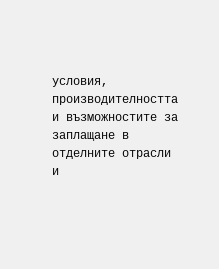условия, производителността и възможностите за заплащане в отделните отрасли и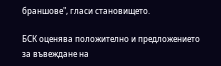браншове", гласи становището.

БСК оценява положително и предложението за въвеждане на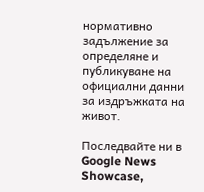нормативно задължение за определяне и публикуване на официални данни за издръжката на живот.

Последвайте ни в Google News Showcase,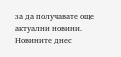за да получавате още актуални новини.
Новините днес